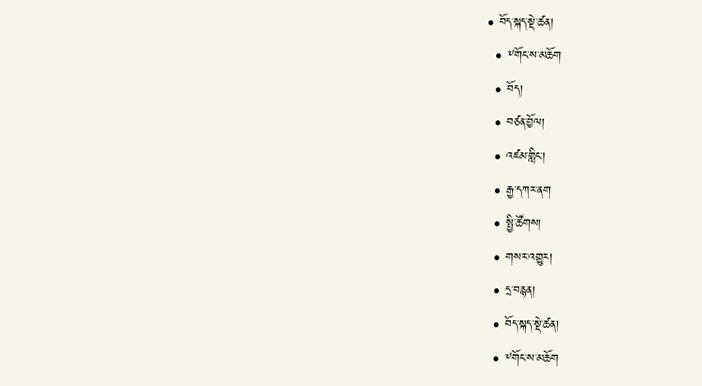• བོད་སྐད་སྡེ་ཚན།
  • ༸གོང་ས་མཆོག
  • བོད།
  • བཙན་བྱོལ།
  • འཛམ་གླིང་།
  • རྒྱ་དཀར་ནག
  • སྤྱི་ཚོགས།
  • གསར་འགྱུར།
  • དྲ་བརྙན།
  • བོད་སྐད་སྡེ་ཚན།
  • ༸གོང་ས་མཆོག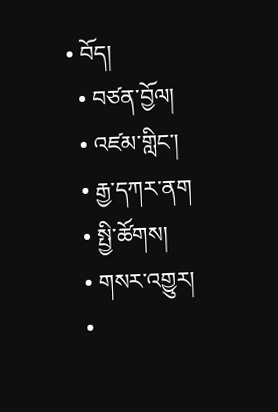• བོད།
  • བཙན་བྱོལ།
  • འཛམ་གླིང་།
  • རྒྱ་དཀར་ནག
  • སྤྱི་ཚོགས།
  • གསར་འགྱུར།
  •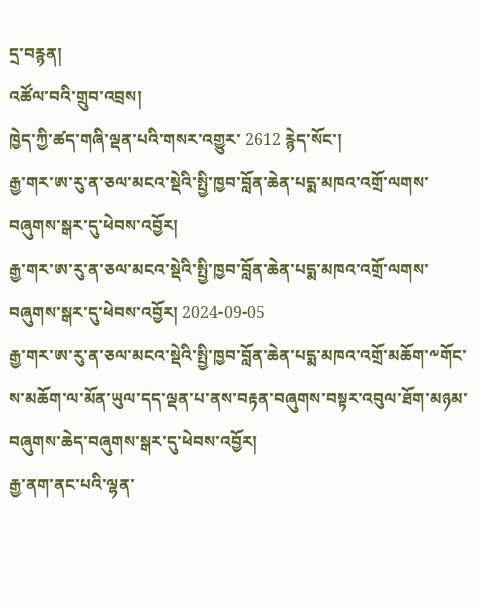དྲ་བརྙན།
འཚོལ་བའི་གྲུབ་འབྲས།
ཁྱེད་ཀྱི་ཚད་གཞི་ལྡན་པའི་གསར་འགྱུར་ 2612 རྙེད་སོང་།
རྒྱ་གར་ཨ་རུ་ན་ཅལ་མངའ་སྡེའི་སྤྱི་ཁྱབ་བློན་ཆེན་པདྨ་མཁའ་འགྲོ་ལགས་བཞུགས་སྒར་དུ་ཕེབས་འབྱོར།
རྒྱ་གར་ཨ་རུ་ན་ཅལ་མངའ་སྡེའི་སྤྱི་ཁྱབ་བློན་ཆེན་པདྨ་མཁའ་འགྲོ་ལགས་བཞུགས་སྒར་དུ་ཕེབས་འབྱོར། 2024-09-05
རྒྱ་གར་ཨ་རུ་ན་ཅལ་མངའ་སྡེའི་སྤྱི་ཁྱབ་བློན་ཆེན་པདྨ་མཁའ་འགྲོ་མཆོག་༸གོང་ས་མཆོག་ལ་མོན་ཡུལ་དད་ལྡན་པ་ནས་བརྟན་བཞུགས་བསྟར་འབུལ་ཐོག་མཉམ་བཞུགས་ཆེད་བཞུགས་སྒར་དུ་ཕེབས་འབྱོར།
རྒྱ་ནག་ནང་པའི་ལྷན་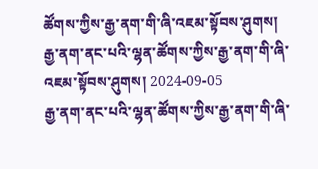ཚོགས་ཀྱིས་རྒྱ་ནག་གི་ཞི་འཇམ་སྟོབས་ཤུགས།
རྒྱ་ནག་ནང་པའི་ལྷན་ཚོགས་ཀྱིས་རྒྱ་ནག་གི་ཞི་འཇམ་སྟོབས་ཤུགས། 2024-09-05
རྒྱ་ནག་ནང་པའི་ལྷན་ཚོགས་ཀྱིས་རྒྱ་ནག་གི་ཞི་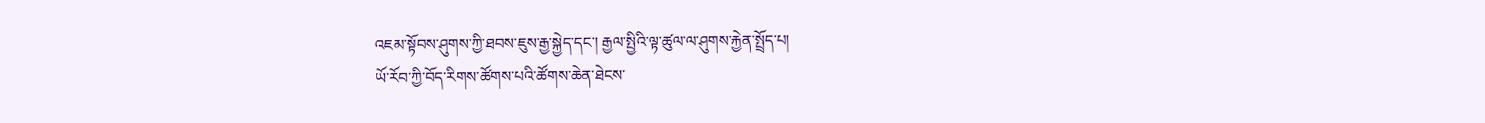འཇམ་སྟོབས་ཤུགས་ཀྱི་ཐབས་ཇུས་རྒྱ་སྐྱེད་དང་། རྒྱལ་སྤྱིའི་ལྟ་ཚུལ་ལ་ཤུགས་རྐྱེན་སྤྲོད་པ།
ཡོ་རོབ་ཀྱི་བོད་རིགས་ཚོགས་པའི་ཚོགས་ཆེན་ཐེངས་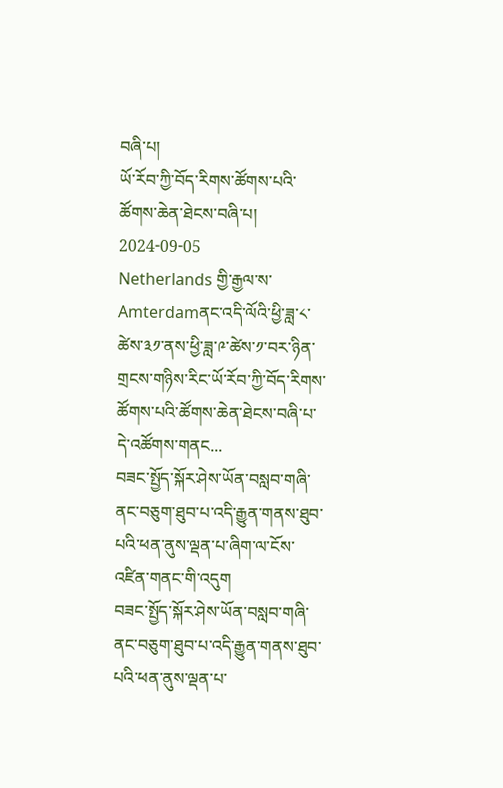བཞི་པ།
ཡོ་རོབ་ཀྱི་བོད་རིགས་ཚོགས་པའི་ཚོགས་ཆེན་ཐེངས་བཞི་པ། 2024-09-05
Netherlands གྱི་རྒྱལ་ས་ Amterdamནང་འདི་ལོའི་ཕྱི་ཟླ་༨་ཚེས་༣༡་ནས་ཕྱི་ཟླ་༩་ཚེས་༡་བར་ཉིན་གྲངས་གཉིས་རིང་ཡོ་རོབ་ཀྱི་བོད་རིགས་ཚོགས་པའི་ཚོགས་ཆེན་ཐེངས་བཞི་པ་དེ་འཚོགས་གནང...
བཟང་སྤྱོད་སྐོར་ཤེས་ཡོན་བསླབ་གཞི་ནང་བཅུག་ཐུབ་པ་འདི་རྒྱུན་གནས་ཐུབ་པའི་ཕན་ནུས་ལྡན་པ་ཞིག་ལ་ངོས་འཛིན་གནང་གི་འདུག
བཟང་སྤྱོད་སྐོར་ཤེས་ཡོན་བསླབ་གཞི་ནང་བཅུག་ཐུབ་པ་འདི་རྒྱུན་གནས་ཐུབ་པའི་ཕན་ནུས་ལྡན་པ་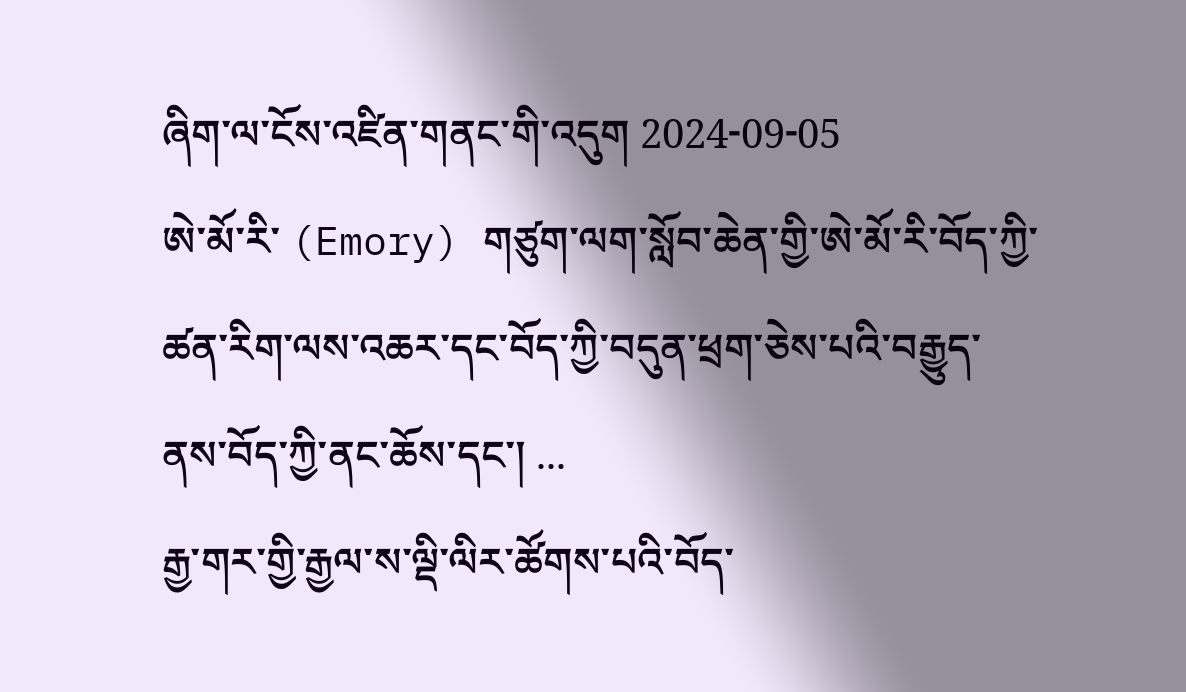ཞིག་ལ་ངོས་འཛིན་གནང་གི་འདུག 2024-09-05
ཨེ་མོ་རི་ (Emory) གཙུག་ལག་སློབ་ཆེན་གྱི་ཨེ་མོ་རི་བོད་ཀྱི་ཚན་རིག་ལས་འཆར་དང་བོད་ཀྱི་བདུན་ཕྲག་ཅེས་པའི་བརྒྱུད་ནས་བོད་ཀྱི་ནང་ཆོས་དང་། ...
རྒྱ་གར་གྱི་རྒྱལ་ས་ལྡི་ལིར་ཚོགས་པའི་བོད་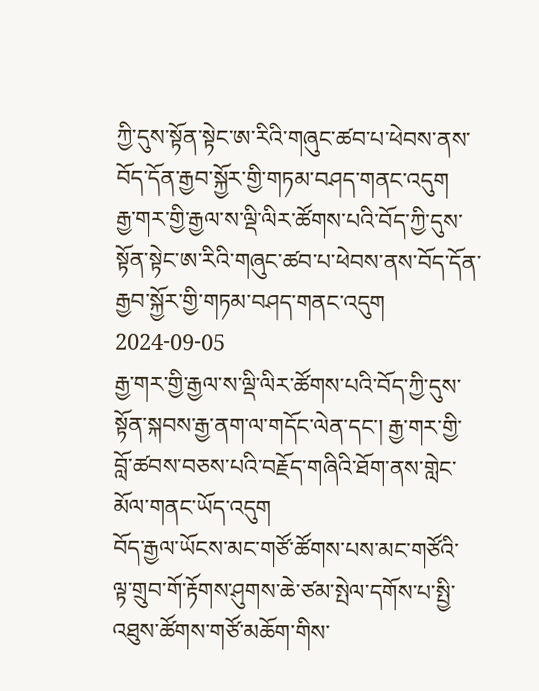ཀྱི་དུས་སྟོན་སྟེང་ཨ་རིའི་གཞུང་ཚབ་པ་ཕེབས་ནས་བོད་དོན་རྒྱབ་སྐྱོར་གྱི་གཏམ་བཤད་གནང་འདུག
རྒྱ་གར་གྱི་རྒྱལ་ས་ལྡི་ལིར་ཚོགས་པའི་བོད་ཀྱི་དུས་སྟོན་སྟེང་ཨ་རིའི་གཞུང་ཚབ་པ་ཕེབས་ནས་བོད་དོན་རྒྱབ་སྐྱོར་གྱི་གཏམ་བཤད་གནང་འདུག 2024-09-05
རྒྱ་གར་གྱི་རྒྱལ་ས་ལྡི་ལིར་ཚོགས་པའི་བོད་ཀྱི་དུས་སྟོན་སྐབས་རྒྱ་ནག་ལ་གདོང་ལེན་དང་། རྒྱ་གར་གྱི་བློ་ཚབས་བཅས་པའི་བརྗོད་གཞིའི་ཐོག་ནས་གླེང་མོལ་གནང་ཡོད་འདུག
བོད་རྒྱལ་ཡོངས་མང་གཙོ་ཚོགས་པས་མང་གཙོའི་ལྟ་གྲུབ་གོ་རྟོགས་ཤུགས་ཆེ་ཙམ་སྤེལ་དགོས་པ་སྤྱི་འཐུས་ཚོགས་གཙོ་མཆོག་གིས་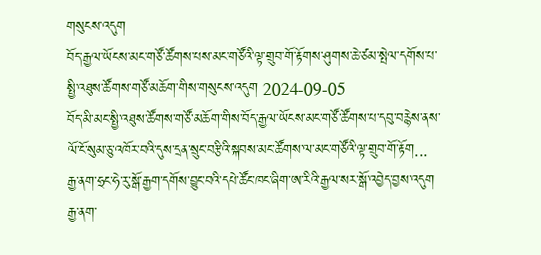གསུངས་འདུག
བོད་རྒྱལ་ཡོངས་མང་གཙོ་ཚོགས་པས་མང་གཙོའི་ལྟ་གྲུབ་གོ་རྟོགས་ཤུགས་ཆེ་ཙམ་སྤེལ་དགོས་པ་སྤྱི་འཐུས་ཚོགས་གཙོ་མཆོག་གིས་གསུངས་འདུག 2024-09-05
བོད་མི་མང་སྤྱི་འཐུས་ཚོགས་གཙོ་མཆོག་གིས་བོད་རྒྱལ་ཡོངས་མང་གཙོ་ཚོགས་པ་དབུ་བརྙེས་ནས་ལོ་ངོ་སུམ་ཅུ་འཁོར་བའི་དུས་དྲན་སྲུང་བརྩིའི་སྐབས་མང་ཚོགས་ལ་མང་གཙོའི་ལྟ་གྲུབ་གོ་རྟོག...
རྒྱ་ནག་ཧྲང་ཧེ་རུ་སྒོ་རྒྱག་དགོས་བྱུང་བའི་དཔེ་ཚོང་ཁང་ཞིག་ཨ་རིའི་རྒྱལ་སར་སྒོ་འབྱེད་བྱས་འདུག
རྒྱ་ནག་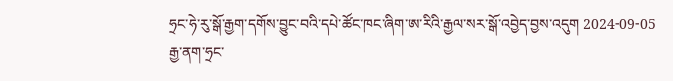ཧྲང་ཧེ་རུ་སྒོ་རྒྱག་དགོས་བྱུང་བའི་དཔེ་ཚོང་ཁང་ཞིག་ཨ་རིའི་རྒྱལ་སར་སྒོ་འབྱེད་བྱས་འདུག 2024-09-05
རྒྱ་ནག་ཧྲང་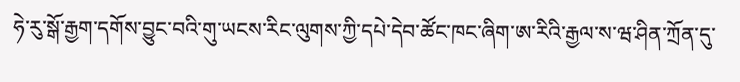ཧེ་རུ་སྒོ་རྒྱག་དགོས་བྱུང་བའི་གུ་ཡངས་རིང་ལུགས་ཀྱི་དཔེ་དེབ་ཚོང་ཁང་ཞིག་ཨ་རིའི་རྒྱལ་ས་ཝ་ཤིན་ཀྲོན་དུ་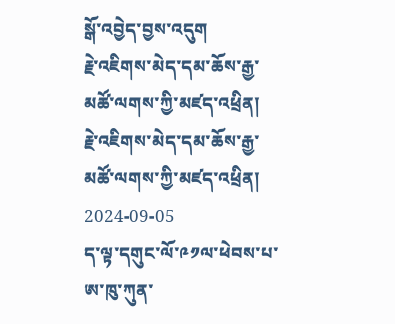སྒོ་འབྱེད་བྱས་འདུག
རྗེ་འཇིགས་མེད་དམ་ཆོས་རྒྱ་མཚོ་ལགས་ཀྱི་མཛད་འཕྲིན།
རྗེ་འཇིགས་མེད་དམ་ཆོས་རྒྱ་མཚོ་ལགས་ཀྱི་མཛད་འཕྲིན། 2024-09-05
ད་ལྟ་དགུང་ལོ་༩༡ལ་ཕེབས་པ་ཨ་ཁུ་ཀུན་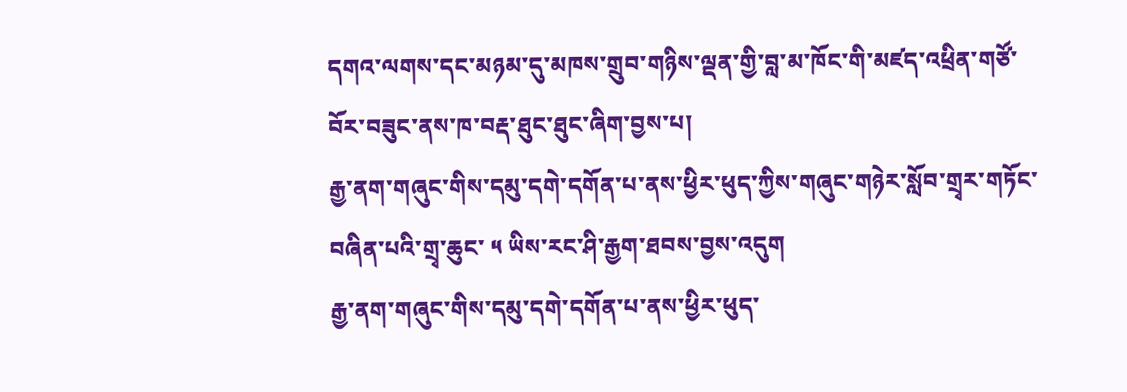དགའ་ལགས་དང་མཉམ་དུ་མཁས་གྲུབ་གཉིས་ལྡན་གྱི་བླ་མ་ཁོང་གི་མཛད་འཕྲིན་གཙོ་བོར་བཟུང་ནས་ཁ་བརྡ་ཐུང་ཐུང་ཞིག་བྱས་པ།
རྒྱ་ནག་གཞུང་གིས་དམུ་དགེ་དགོན་པ་ནས་ཕྱིར་ཕུད་ཀྱིས་གཞུང་གཉེར་སློབ་གྲྭར་གཏོང་བཞིན་པའི་གྲྭ་ཆུང་ ༥ ཡིས་རང་ཤི་རྒྱག་ཐབས་བྱས་འདུག
རྒྱ་ནག་གཞུང་གིས་དམུ་དགེ་དགོན་པ་ནས་ཕྱིར་ཕུད་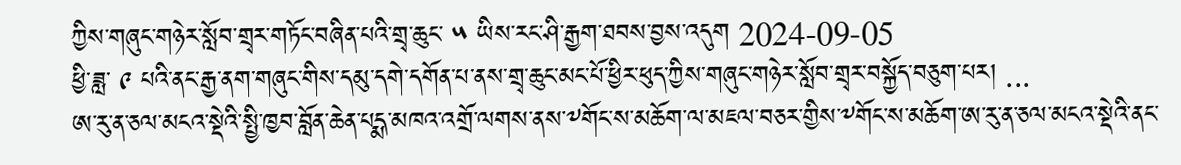ཀྱིས་གཞུང་གཉེར་སློབ་གྲྭར་གཏོང་བཞིན་པའི་གྲྭ་ཆུང་ ༥ ཡིས་རང་ཤི་རྒྱག་ཐབས་བྱས་འདུག 2024-09-05
ཕྱི་ཟླ་ ༩ པའི་ནང་རྒྱ་ནག་གཞུང་གིས་དམུ་དགེ་དགོན་པ་ནས་གྲྭ་ཆུང་མང་པོ་ཕྱིར་ཕུད་ཀྱིས་གཞུང་གཉེར་སློབ་གྲྭར་བསྐྱོད་བཅུག་པར། ...
ཨ་རུ་ན་ཅལ་མངའ་སྡེའི་སྤྱི་ཁྱབ་བློན་ཆེན་པདྨ་མཁའ་འགྲོ་ལགས་ནས་༸གོང་ས་མཆོག་ལ་མཇལ་བཅར་གྱིས་༸གོང་ས་མཆོག་ཨ་རུ་ན་ཅལ་མངའ་སྡེའི་ནང་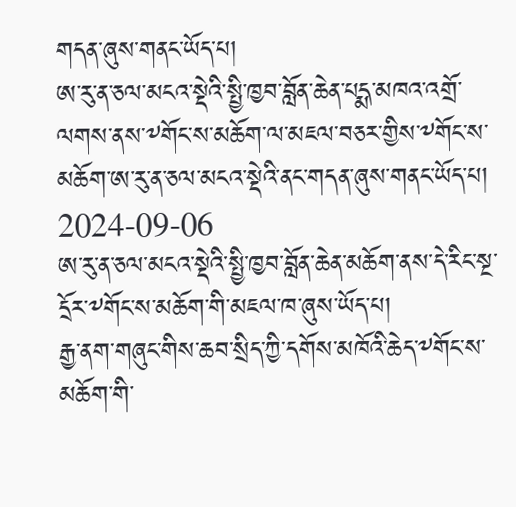གདན་ཞུས་གནང་ཡོད་པ།
ཨ་རུ་ན་ཅལ་མངའ་སྡེའི་སྤྱི་ཁྱབ་བློན་ཆེན་པདྨ་མཁའ་འགྲོ་ལགས་ནས་༸གོང་ས་མཆོག་ལ་མཇལ་བཅར་གྱིས་༸གོང་ས་མཆོག་ཨ་རུ་ན་ཅལ་མངའ་སྡེའི་ནང་གདན་ཞུས་གནང་ཡོད་པ། 2024-09-06
ཨ་རུ་ན་ཅལ་མངའ་སྡེའི་སྤྱི་ཁྱབ་བློན་ཆེན་མཆོག་ནས་དེ་རིང་སྔ་དྲོར་༸གོང་ས་མཆོག་གི་མཇལ་ཁ་ཞུས་ཡོད་པ།
རྒྱ་ནག་གཞུང་གིས་ཆབ་སྲིད་ཀྱི་དགོས་མཁོའི་ཆེད་༸གོང་ས་མཆོག་གི་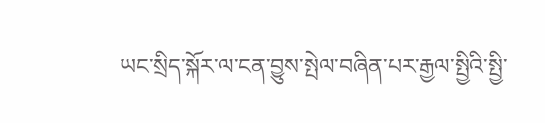ཡང་སྲིད་སྐོར་ལ་ངན་བྱུས་སྤེལ་བཞིན་པར་རྒྱལ་སྤྱིའི་སྤྱི་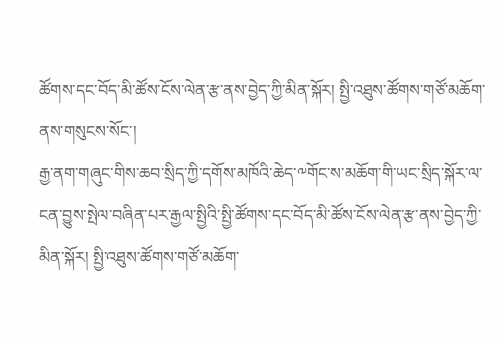ཚོགས་དང་བོད་མི་ཚོས་ངོས་ལེན་རྩ་ནས་བྱེད་ཀྱི་མིན་སྐོར། སྤྱི་འཐུས་ཚོགས་གཙོ་མཆོག་ནས་གསུངས་སོང་།
རྒྱ་ནག་གཞུང་གིས་ཆབ་སྲིད་ཀྱི་དགོས་མཁོའི་ཆེད་༸གོང་ས་མཆོག་གི་ཡང་སྲིད་སྐོར་ལ་ངན་བྱུས་སྤེལ་བཞིན་པར་རྒྱལ་སྤྱིའི་སྤྱི་ཚོགས་དང་བོད་མི་ཚོས་ངོས་ལེན་རྩ་ནས་བྱེད་ཀྱི་མིན་སྐོར། སྤྱི་འཐུས་ཚོགས་གཙོ་མཆོག་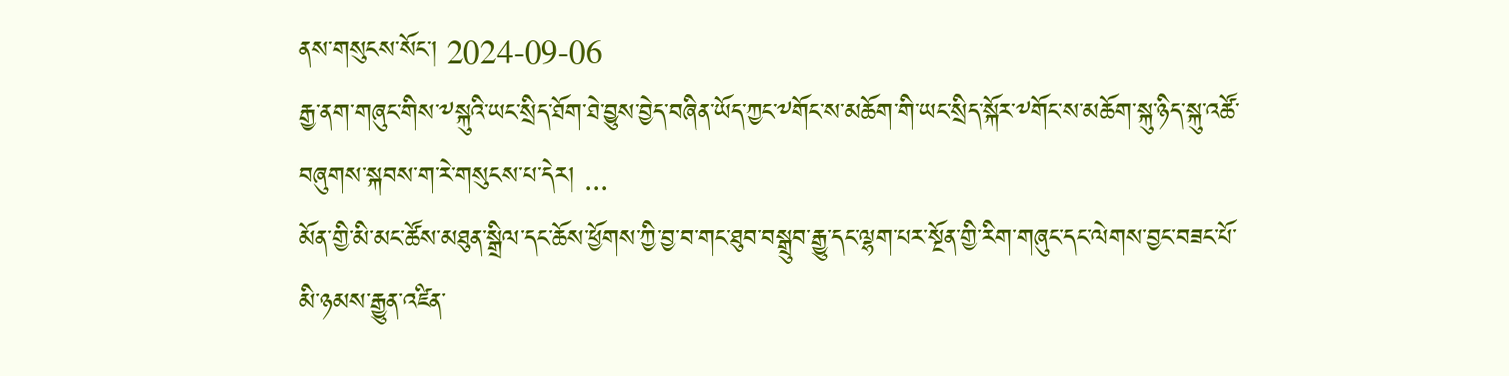ནས་གསུངས་སོང་། 2024-09-06
རྒྱ་ནག་གཞུང་གིས་༸སྐུའི་ཡང་སྲིད་ཐོག་ཐེ་བྱུས་བྱེད་བཞིན་ཡོད་ཀྱང་༸གོང་ས་མཆོག་གི་ཡང་སྲིད་སྐོར་༸གོང་ས་མཆོག་སྐུ་ཉིད་སྐུ་འཚོ་བཞུགས་སྐབས་ག་རེ་གསུངས་པ་དེར། ...
མོན་གྱི་མི་མང་ཚོས་མཐུན་སྒྲིལ་དང་ཆོས་ཕྱོགས་ཀྱི་བྱ་བ་གང་ཐུབ་བསྒྲུབ་རྒྱུ་དང་ལྷག་པར་སྔོན་གྱི་རིག་གཞུང་དང་ལེགས་བྱང་བཟང་པོ་མི་ཉམས་རྒྱུན་འཛིན་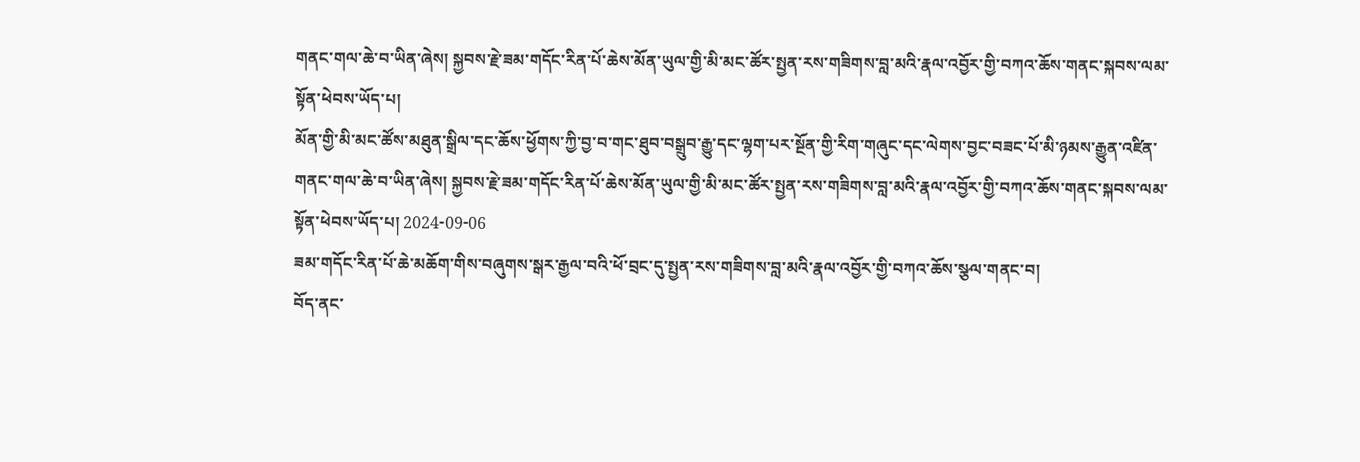གནང་གལ་ཆེ་བ་ཡིན་ཞེས། སྐྱབས་རྗེ་ཟམ་གདོང་རིན་པོ་ཆེས་མོན་ཡུལ་གྱི་མི་མང་ཚོར་སྤྱན་རས་གཟིགས་བླ་མའི་རྣལ་འབྱོར་གྱི་བཀའ་ཆོས་གནང་སྐབས་ལམ་སྟོན་ཕེབས་ཡོད་པ།
མོན་གྱི་མི་མང་ཚོས་མཐུན་སྒྲིལ་དང་ཆོས་ཕྱོགས་ཀྱི་བྱ་བ་གང་ཐུབ་བསྒྲུབ་རྒྱུ་དང་ལྷག་པར་སྔོན་གྱི་རིག་གཞུང་དང་ལེགས་བྱང་བཟང་པོ་མི་ཉམས་རྒྱུན་འཛིན་གནང་གལ་ཆེ་བ་ཡིན་ཞེས། སྐྱབས་རྗེ་ཟམ་གདོང་རིན་པོ་ཆེས་མོན་ཡུལ་གྱི་མི་མང་ཚོར་སྤྱན་རས་གཟིགས་བླ་མའི་རྣལ་འབྱོར་གྱི་བཀའ་ཆོས་གནང་སྐབས་ལམ་སྟོན་ཕེབས་ཡོད་པ། 2024-09-06
ཟམ་གདོང་རིན་པོ་ཆེ་མཆོག་གིས་བཞུགས་སྒར་རྒྱལ་བའི་ཕོ་བྲང་དུ་སྤྱན་རས་གཟིགས་བླ་མའི་རྣལ་འབྱོར་གྱི་བཀའ་ཆོས་སྩལ་གནང་བ།
བོད་ནང་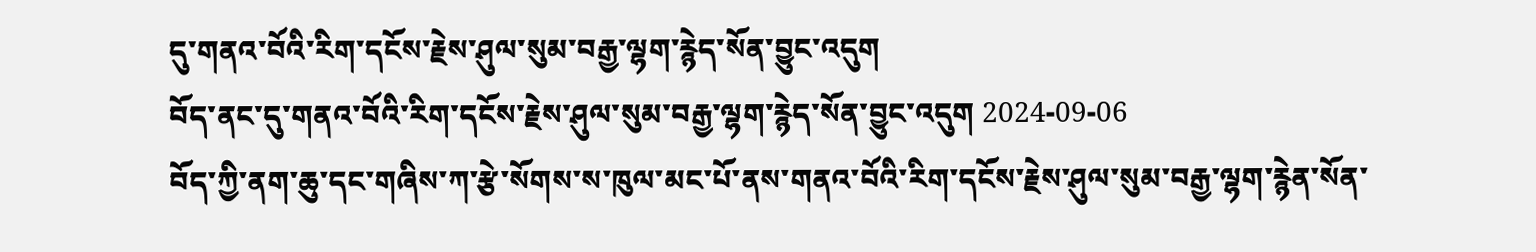དུ་གནའ་བོའི་རིག་དངོས་རྗེས་ཤུལ་སུམ་བརྒྱ་ལྷག་རྙེད་སོན་བྱུང་འདུག
བོད་ནང་དུ་གནའ་བོའི་རིག་དངོས་རྗེས་ཤུལ་སུམ་བརྒྱ་ལྷག་རྙེད་སོན་བྱུང་འདུག 2024-09-06
བོད་ཀྱི་ནག་ཆུ་དང་གཞིས་ཀ་རྩེ་སོགས་ས་ཁུལ་མང་པོ་ནས་གནའ་བོའི་རིག་དངོས་རྗེས་ཤུལ་སུམ་བརྒྱ་ལྷག་རྙེན་སོན་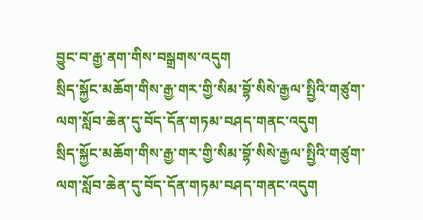བྱུང་བ་རྒྱ་ནག་གིས་བསྒྲགས་འདུག
སྲིད་སྐྱོང་མཆོག་གིས་རྒྱ་གར་གྱི་སིམ་བྷོ་སིསེ་རྒྱལ་སྤྱིའི་གཙུག་ལག་སློབ་ཆེན་དུ་བོད་དོན་གཏམ་བཤད་གནང་འདུག
སྲིད་སྐྱོང་མཆོག་གིས་རྒྱ་གར་གྱི་སིམ་བྷོ་སིསེ་རྒྱལ་སྤྱིའི་གཙུག་ལག་སློབ་ཆེན་དུ་བོད་དོན་གཏམ་བཤད་གནང་འདུག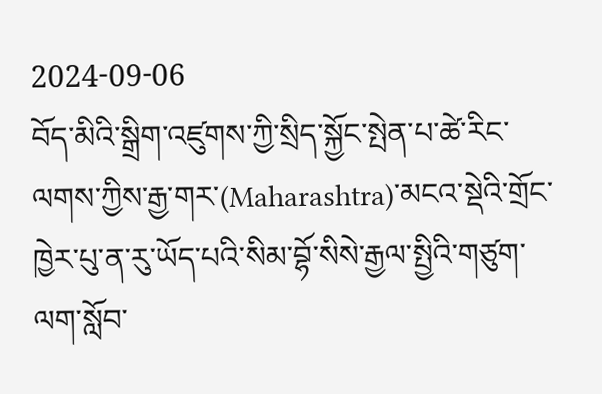2024-09-06
བོད་མིའི་སྒྲིག་འཛུགས་ཀྱི་སྲིད་སྐྱོང་སྤེན་པ་ཚེ་རིང་ལགས་ཀྱིས་རྒྱ་གར་(Maharashtra)་མངའ་སྡེའི་གྲོང་ཁྱེར་པུ་ན་རུ་ཡོད་པའི་སིམ་བྷོ་སིསེ་རྒྱལ་སྤྱིའི་གཙུག་ལག་སློབ་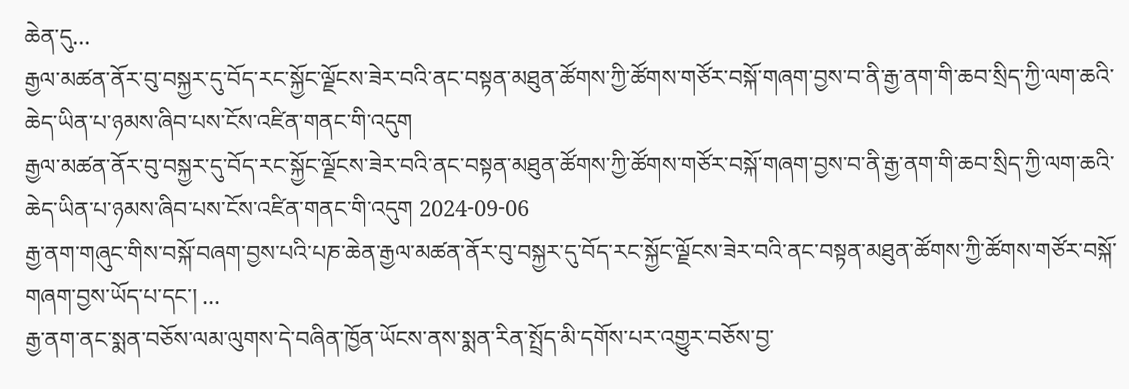ཆེན་དུ...
རྒྱལ་མཚན་ནོར་བུ་བསྐྱར་དུ་བོད་རང་སྐྱོང་ལྗོངས་ཟེར་བའི་ནང་བསྟན་མཐུན་ཚོགས་ཀྱི་ཚོགས་གཙོར་བསྐོ་གཞག་བྱས་བ་ནི་རྒྱ་ནག་གི་ཆབ་སྲིད་ཀྱི་ལག་ཆའི་ཆེད་ཡིན་པ་ཉམས་ཞིབ་པས་ངོས་འཛིན་གནང་གི་འདུག
རྒྱལ་མཚན་ནོར་བུ་བསྐྱར་དུ་བོད་རང་སྐྱོང་ལྗོངས་ཟེར་བའི་ནང་བསྟན་མཐུན་ཚོགས་ཀྱི་ཚོགས་གཙོར་བསྐོ་གཞག་བྱས་བ་ནི་རྒྱ་ནག་གི་ཆབ་སྲིད་ཀྱི་ལག་ཆའི་ཆེད་ཡིན་པ་ཉམས་ཞིབ་པས་ངོས་འཛིན་གནང་གི་འདུག 2024-09-06
རྒྱ་ནག་གཞུང་གིས་བསྐོ་བཞག་བྱས་པའི་པཎ་ཆེན་རྒྱལ་མཚན་ནོར་བུ་བསྐྱར་དུ་བོད་རང་སྐྱོང་ལྗོངས་ཟེར་བའི་ནང་བསྟན་མཐུན་ཚོགས་ཀྱི་ཚོགས་གཙོར་བསྐོ་གཞག་བྱས་ཡོད་པ་དང་། ...
རྒྱ་ནག་ནང་སྨན་བཅོས་ལམ་ལུགས་དེ་བཞིན་ཁྱོན་ཡོངས་ནས་སྨན་རིན་སྤྲོད་མི་དགོས་པར་འགྱུར་བཅོས་བྱ་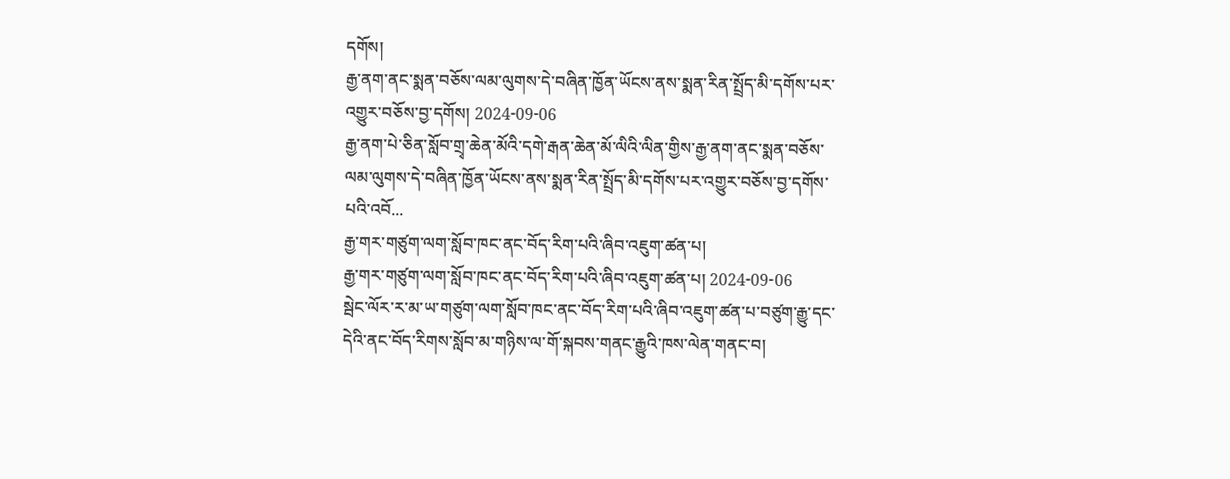དགོས།
རྒྱ་ནག་ནང་སྨན་བཅོས་ལམ་ལུགས་དེ་བཞིན་ཁྱོན་ཡོངས་ནས་སྨན་རིན་སྤྲོད་མི་དགོས་པར་འགྱུར་བཅོས་བྱ་དགོས། 2024-09-06
རྒྱ་ནག་པེ་ཅིན་སློབ་གྲྭ་ཆེན་མོའི་དགེ་རྒན་ཆེན་མོ་ལིའི་ལིན་གྱིས་རྒྱ་ནག་ནང་སྨན་བཅོས་ལམ་ལུགས་དེ་བཞིན་ཁྱོན་ཡོངས་ནས་སྨན་རིན་སྤྲོད་མི་དགོས་པར་འགྱུར་བཅོས་བྱ་དགོས་པའི་འབོ...
རྒྱ་གར་གཙུག་ལག་སློབ་ཁང་ནང་བོད་རིག་པའི་ཞིབ་འཇུག་ཚན་པ།
རྒྱ་གར་གཙུག་ལག་སློབ་ཁང་ནང་བོད་རིག་པའི་ཞིབ་འཇུག་ཚན་པ། 2024-09-06
སྦེང་ལོར་ར་མ་ཡ་གཙུག་ལག་སློབ་ཁང་ནང་བོད་རིག་པའི་ཞིབ་འཇུག་ཚན་པ་བཙུག་རྒྱུ་དང་དེའི་ནང་བོད་རིགས་སློབ་མ་གཉིས་ལ་གོ་སྐབས་གནང་རྒྱུའི་ཁས་ལེན་གནང་བ།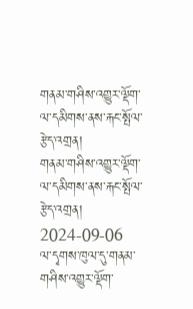གནམ་གཤིས་འགྱུར་ལྡོག་ལ་དམིགས་ནས་རྐང་སྤོལ་རྩེད་འགྲན།
གནམ་གཤིས་འགྱུར་ལྡོག་ལ་དམིགས་ནས་རྐང་སྤོལ་རྩེད་འགྲན། 2024-09-06
ལ་དྭགས་ཁུལ་དུ་གནམ་གཤིས་འགྱུར་ལྡོག་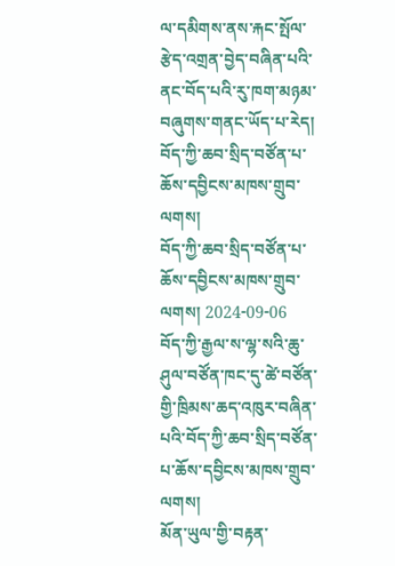ལ་དམིགས་ནས་རྐང་སྤོལ་རྩེད་འགྲན་བྱེད་བཞིན་པའི་ནང་བོད་པའི་རུ་ཁག་མཉམ་བཞུགས་གནང་ཡོད་པ་རེད།
བོད་ཀྱི་ཆབ་སྲིད་བཙོན་པ་ཆོས་དབྱིངས་མཁས་གྲུབ་ལགས།
བོད་ཀྱི་ཆབ་སྲིད་བཙོན་པ་ཆོས་དབྱིངས་མཁས་གྲུབ་ལགས། 2024-09-06
བོད་ཀྱི་རྒྱལ་ས་ལྷ་སའི་ཆུ་ཤུལ་བཙོན་ཁང་དུ་ཚེ་བཙོན་གྱི་ཁྲིམས་ཆད་འཁུར་བཞིན་པའི་བོད་ཀྱི་ཆབ་སྲིད་བཙོན་པ་ཆོས་དབྱིངས་མཁས་གྲུབ་ལགས།
མོན་ཡུལ་གྱི་བརྟན་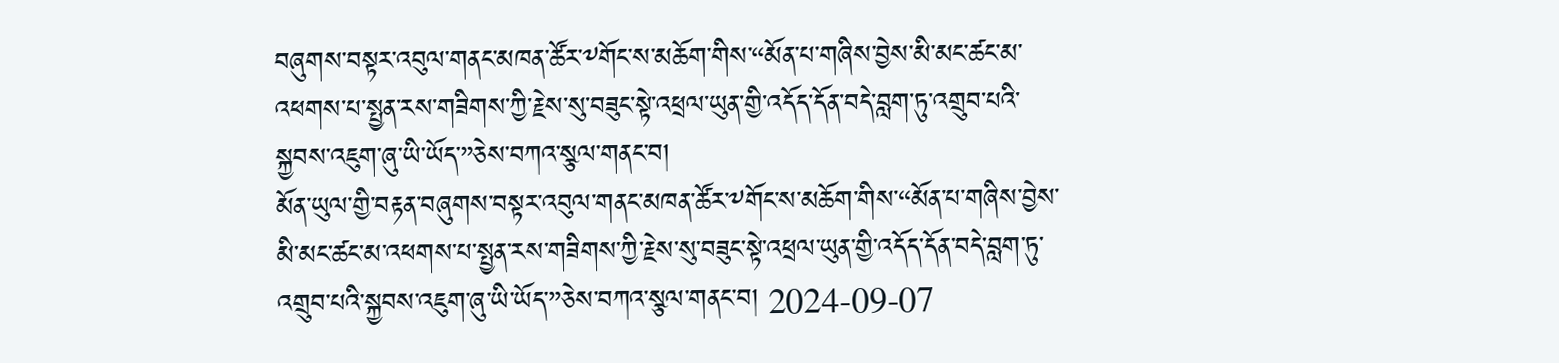བཞུགས་བསྟར་འབུལ་གནང་མཁན་ཚོར་༸གོང་ས་མཆོག་གིས་“མོན་པ་གཞིས་བྱེས་མི་མང་ཚང་མ་འཕགས་པ་སྤྱན་རས་གཟིགས་ཀྱི་རྗེས་སུ་བཟུང་སྟེ་འཕྲལ་ཡུན་གྱི་འདོད་དོན་བདེ་བླག་ཏུ་འགྲུབ་པའི་སྐྱབས་འཇུག་ཞུ་ཡི་ཡོད་”ཅེས་བཀའ་སྩལ་གནང་བ།
མོན་ཡུལ་གྱི་བརྟན་བཞུགས་བསྟར་འབུལ་གནང་མཁན་ཚོར་༸གོང་ས་མཆོག་གིས་“མོན་པ་གཞིས་བྱེས་མི་མང་ཚང་མ་འཕགས་པ་སྤྱན་རས་གཟིགས་ཀྱི་རྗེས་སུ་བཟུང་སྟེ་འཕྲལ་ཡུན་གྱི་འདོད་དོན་བདེ་བླག་ཏུ་འགྲུབ་པའི་སྐྱབས་འཇུག་ཞུ་ཡི་ཡོད་”ཅེས་བཀའ་སྩལ་གནང་བ། 2024-09-07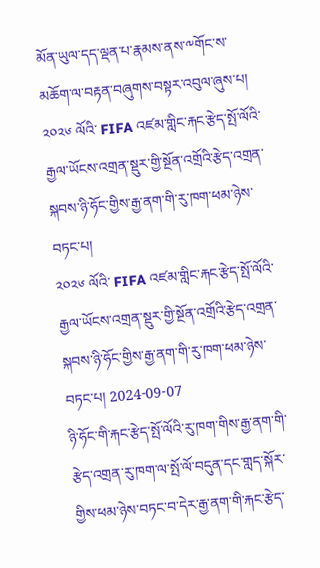མོན་ཡུལ་དད་ལྡན་པ་རྣམས་ནས་༸གོང་ས་མཆོག་ལ་བརྟན་བཞུགས་བསྟར་འབུལ་ཞུས་པ།
༢༠༢༦ ལོའི་ FIFA འཛམ་གླིང་རྐང་རྩེད་སྤོ་ལོའི་རྒྱལ་ཡོངས་འགྲན་སྡུར་གྱི་སྔོན་འགྲོའི་རྩེད་འགྲན་སྐབས་ཉི་ཧོང་གྱིས་རྒྱ་ནག་གི་རུ་ཁག་ཕམ་ཉེས་བཏང་པ།
༢༠༢༦ ལོའི་ FIFA འཛམ་གླིང་རྐང་རྩེད་སྤོ་ལོའི་རྒྱལ་ཡོངས་འགྲན་སྡུར་གྱི་སྔོན་འགྲོའི་རྩེད་འགྲན་སྐབས་ཉི་ཧོང་གྱིས་རྒྱ་ནག་གི་རུ་ཁག་ཕམ་ཉེས་བཏང་པ། 2024-09-07
ཉི་ཧོང་གི་རྐང་རྩེད་སྤོ་ལོའི་རུ་ཁག་གིས་རྒྱ་ནག་གི་རྩེད་འགྲན་རུ་ཁག་ལ་སྤོ་ལོ་བདུན་དང་གླད་སྐོར་གྱིས་ཕམ་ཉེས་བཏང་བ་དེར་རྒྱ་ནག་གི་རྐང་རྩེད་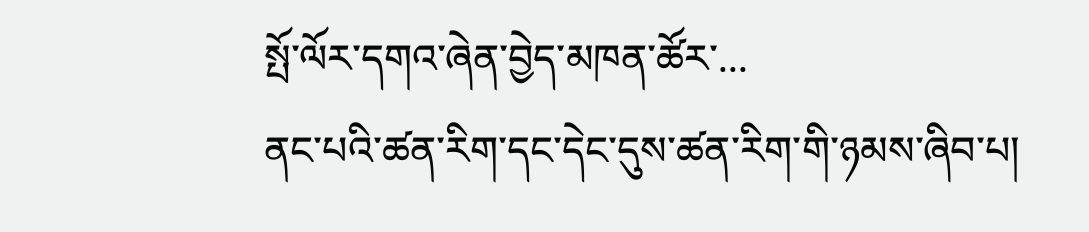སྤོ་ལོར་དགའ་ཞེན་བྱེད་མཁན་ཚོར་...
ནང་པའི་ཚན་རིག་དང་དེང་དུས་ཚན་རིག་གི་ཉམས་ཞིབ་པ།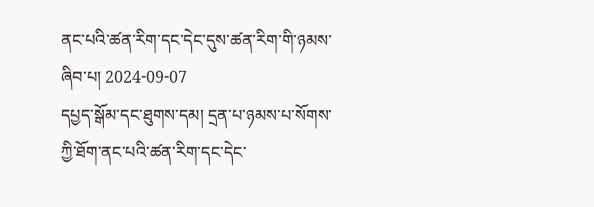ནང་པའི་ཚན་རིག་དང་དེང་དུས་ཚན་རིག་གི་ཉམས་ཞིབ་པ། 2024-09-07
དཔྱད་སྒོམ་དང་ཐུགས་དམ། དྲན་པ་ཉམས་པ་སོགས་ཀྱི་ཐོག་ནང་པའི་ཚན་རིག་དང་དེང་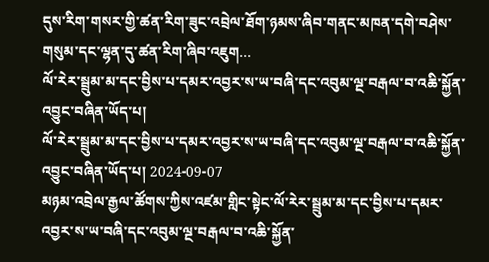དུས་རིག་གསར་གྱི་ཚན་རིག་ཟུང་འབྲེལ་ཐོག་ཉམས་ཞིབ་གནང་མཁན་དགེ་བཤེས་གསུམ་དང་ལྷན་དུ་ཚན་རིག་ཞིབ་འཇུག...
ལོ་རེར་སྦྲུམ་མ་དང་བྱིས་པ་དམར་འབྱར་ས་ཡ་བཞི་དང་འབུམ་ལྔ་བརྒལ་བ་འཆི་སྐྱོན་འབྱུང་བཞིན་ཡོད་པ།
ལོ་རེར་སྦྲུམ་མ་དང་བྱིས་པ་དམར་འབྱར་ས་ཡ་བཞི་དང་འབུམ་ལྔ་བརྒལ་བ་འཆི་སྐྱོན་འབྱུང་བཞིན་ཡོད་པ། 2024-09-07
མཉམ་འབྲེལ་རྒྱལ་ཚོགས་ཀྱིས་འཛམ་གླིང་སྟེང་ལོ་རེར་སྦྲུམ་མ་དང་བྱིས་པ་དམར་འབྱར་ས་ཡ་བཞི་དང་འབུམ་ལྔ་བརྒལ་བ་འཆི་སྐྱོན་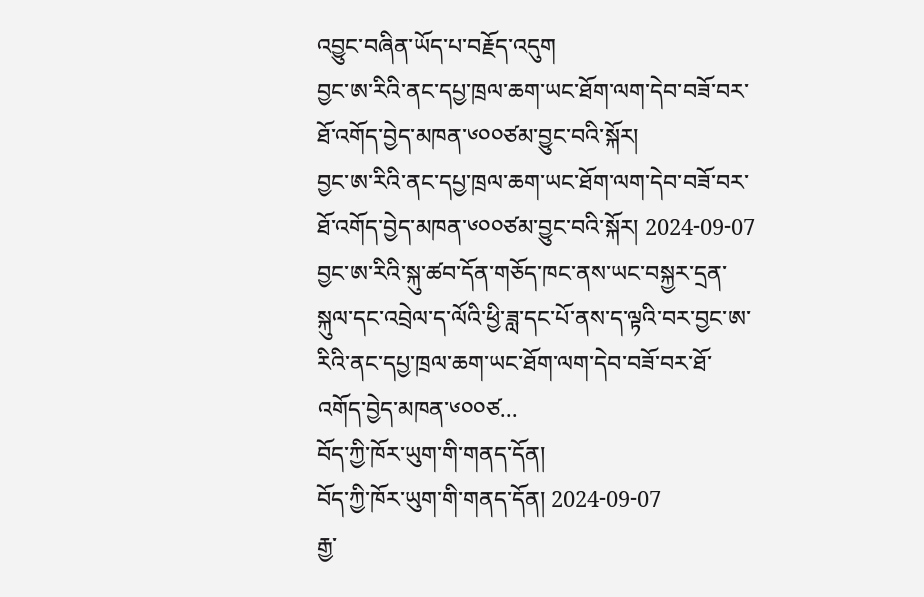འབྱུང་བཞིན་ཡོད་པ་བརྗོད་འདུག
བྱང་ཨ་རིའི་ནང་དཔྱ་ཁྲལ་ཆག་ཡང་ཐོག་ལག་དེབ་བཟོ་བར་ཐོ་འགོད་བྱེད་མཁན་༦༠༠ཙམ་བྱུང་བའི་སྐོར།
བྱང་ཨ་རིའི་ནང་དཔྱ་ཁྲལ་ཆག་ཡང་ཐོག་ལག་དེབ་བཟོ་བར་ཐོ་འགོད་བྱེད་མཁན་༦༠༠ཙམ་བྱུང་བའི་སྐོར། 2024-09-07
བྱང་ཨ་རིའི་སྐུ་ཚབ་དོན་གཅོད་ཁང་ནས་ཡང་བསྐྱར་དྲན་སྐུལ་དང་འབྲེལ་ད་ལོའི་ཕྱི་ཟླ་དང་པོ་ནས་ད་ལྟའི་བར་བྱང་ཨ་རིའི་ནང་དཔྱ་ཁྲལ་ཆག་ཡང་ཐོག་ལག་དེབ་བཟོ་བར་ཐོ་འགོད་བྱེད་མཁན་༦༠༠ཙ...
བོད་ཀྱི་ཁོར་ཡུག་གི་གནད་དོན།
བོད་ཀྱི་ཁོར་ཡུག་གི་གནད་དོན། 2024-09-07
རྒྱ་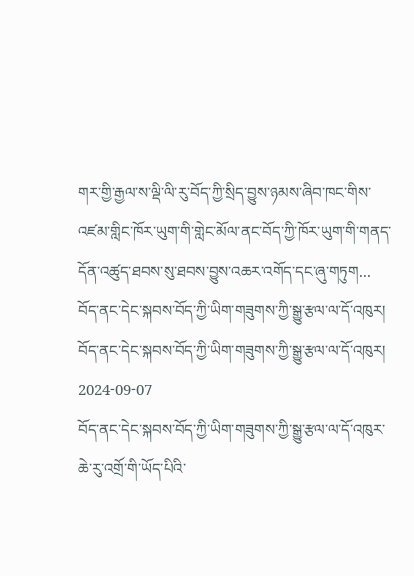གར་གྱི་རྒྱལ་ས་ལྡི་ལི་རུ་བོད་ཀྱི་སྲིད་བྱུས་ཉམས་ཞིབ་ཁང་གིས་འཛམ་གླིང་ཁོར་ཡུག་གི་གླེང་མོལ་ནང་བོད་ཀྱི་ཁོར་ཡུག་གི་གནད་དོན་འཚུད་ཐབས་སུ་ཐབས་བྱུས་འཆར་འགོད་དང་ཞུ་གཏུག...
བོད་ནང་དེང་སྐབས་བོད་ཀྱི་ཡིག་གཟུགས་ཀྱི་སྒྱུ་རྩལ་ལ་དོ་འཁུར།
བོད་ནང་དེང་སྐབས་བོད་ཀྱི་ཡིག་གཟུགས་ཀྱི་སྒྱུ་རྩལ་ལ་དོ་འཁུར། 2024-09-07
བོད་ནང་དེང་སྐབས་བོད་ཀྱི་ཡིག་གཟུགས་ཀྱི་སྒྱུ་རྩལ་ལ་དོ་འཁུར་ཆེ་རུ་འགྲོ་གི་ཡོད་པིའི་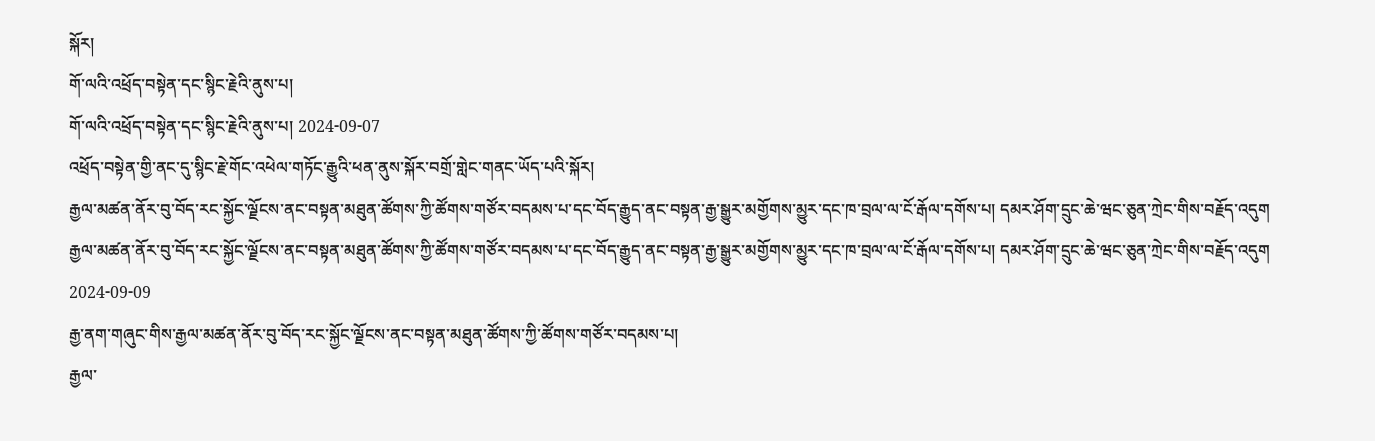སྐོར།
གོ་ལའི་འཕྲོད་བསྟེན་དང་སྙིང་རྗེའི་ནུས་པ།
གོ་ལའི་འཕྲོད་བསྟེན་དང་སྙིང་རྗེའི་ནུས་པ། 2024-09-07
འཕྲོད་བསྟེན་གྱི་ནང་དུ་སྙིང་རྗེ་གོང་འཕེལ་གཏོང་རྒྱུའི་ཕན་ནུས་སྐོར་བགྲོ་གླེང་གནང་ཡོད་པའི་སྐོར།
རྒྱལ་མཚན་ནོར་བུ་བོད་རང་སྐྱོང་ལྗོངས་ནང་བསྟན་མཐུན་ཚོགས་ཀྱི་ཚོགས་གཙོར་བདམས་པ་དང་བོད་རྒྱུད་ནང་བསྟན་རྒྱ་སྒྱུར་མགྱོགས་མྱུར་དང་ཁ་བྲལ་ལ་ངོ་རྒོལ་དགོས་པ། དམར་ཤོག་དྲུང་ཆེ་ཝང་ཅུན་ཀྲེང་གིས་བརྗོད་འདུག
རྒྱལ་མཚན་ནོར་བུ་བོད་རང་སྐྱོང་ལྗོངས་ནང་བསྟན་མཐུན་ཚོགས་ཀྱི་ཚོགས་གཙོར་བདམས་པ་དང་བོད་རྒྱུད་ནང་བསྟན་རྒྱ་སྒྱུར་མགྱོགས་མྱུར་དང་ཁ་བྲལ་ལ་ངོ་རྒོལ་དགོས་པ། དམར་ཤོག་དྲུང་ཆེ་ཝང་ཅུན་ཀྲེང་གིས་བརྗོད་འདུག 2024-09-09
རྒྱ་ནག་གཞུང་གིས་རྒྱལ་མཚན་ནོར་བུ་བོད་རང་སྐྱོང་ལྗོངས་ནང་བསྟན་མཐུན་ཚོགས་ཀྱི་ཚོགས་གཙོར་བདམས་པ།
རྒྱལ་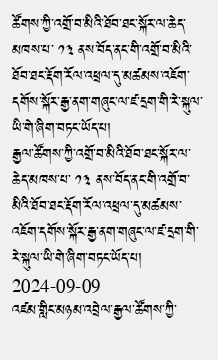ཚོགས་ཀྱི་འགྲོ་བ་མིའི་ཐོབ་ཐང་སྐོར་ལ་ཆེད་མཁས་པ་ ༡༣ ནས་བོད་ནང་གི་འགྲོ་བ་མིའི་ཐོབ་ཐང་རྡོག་རོལ་འཕྲལ་དུ་མཚམས་འཇོག་དགོས་སྐོར་རྒྱ་ནག་གཞུང་ལ་ཛ་དྲག་གི་རེ་སྐུལ་ཡི་གེ་ཞིག་བཏང་ཡོད་པ།
རྒྱལ་ཚོགས་ཀྱི་འགྲོ་བ་མིའི་ཐོབ་ཐང་སྐོར་ལ་ཆེད་མཁས་པ་ ༡༣ ནས་བོད་ནང་གི་འགྲོ་བ་མིའི་ཐོབ་ཐང་རྡོག་རོལ་འཕྲལ་དུ་མཚམས་འཇོག་དགོས་སྐོར་རྒྱ་ནག་གཞུང་ལ་ཛ་དྲག་གི་རེ་སྐུལ་ཡི་གེ་ཞིག་བཏང་ཡོད་པ། 2024-09-09
འཛམ་གླིང་མཉམ་འབྲེལ་རྒྱལ་ཚོགས་ཀྱི་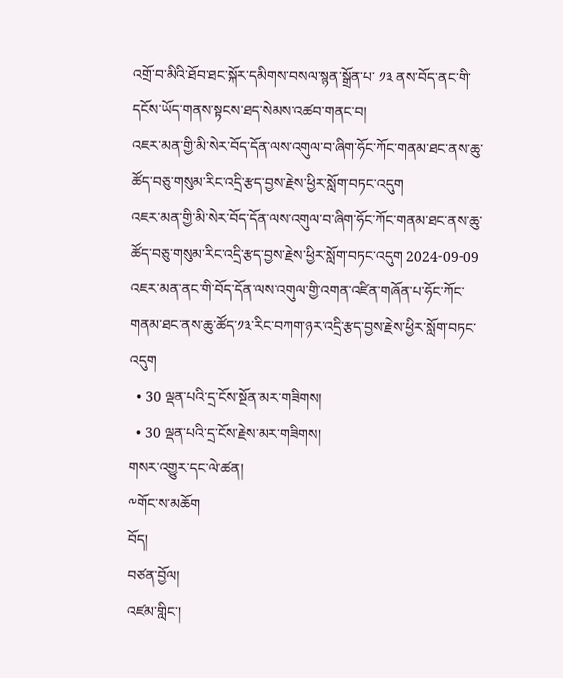འགྲོ་བ་མིའི་ཐོབ་ཐང་སྐོར་དམིགས་བསལ་སྙན་སྒྲོན་པ་ ༡༣ ནས་བོད་ནང་གི་དངོས་ཡོད་གནས་སྟངས་ཐད་སེམས་འཚབ་གནང་བ།
འཇར་མན་གྱི་མི་སེར་བོད་དོན་ལས་འགུལ་བ་ཞིག་ཧོང་ཀོང་གནམ་ཐང་ནས་ཆུ་ཚོད་བཅུ་གསུམ་རིང་འདྲི་རྩད་བྱས་རྗེས་ཕྱིར་སློག་བཏང་འདུག
འཇར་མན་གྱི་མི་སེར་བོད་དོན་ལས་འགུལ་བ་ཞིག་ཧོང་ཀོང་གནམ་ཐང་ནས་ཆུ་ཚོད་བཅུ་གསུམ་རིང་འདྲི་རྩད་བྱས་རྗེས་ཕྱིར་སློག་བཏང་འདུག 2024-09-09
འཇར་མན་ནང་གི་བོད་དོན་ལས་འགུལ་གྱི་འགན་འཛིན་གཞོན་པ་ཧོང་ཀོང་གནམ་ཐང་ནས་ཆུ་ཚོད་༡༣་རིང་བཀག་ཉར་འདྲི་རྩད་བྱས་རྗེས་ཕྱིར་སློག་བཏང་འདུག
  • 30 ལྡན་པའི་དྲ་ངོས་སྔོན་མར་གཟིགས།
  • 30 ལྡན་པའི་དྲ་ངོས་རྗེས་མར་གཟིགས།
གསར་འགྱུར་དང་ལེ་ཚན།
༸གོང་ས་མཆོག
བོད།
བཙན་བྱོལ།
འཛམ་གླིང་།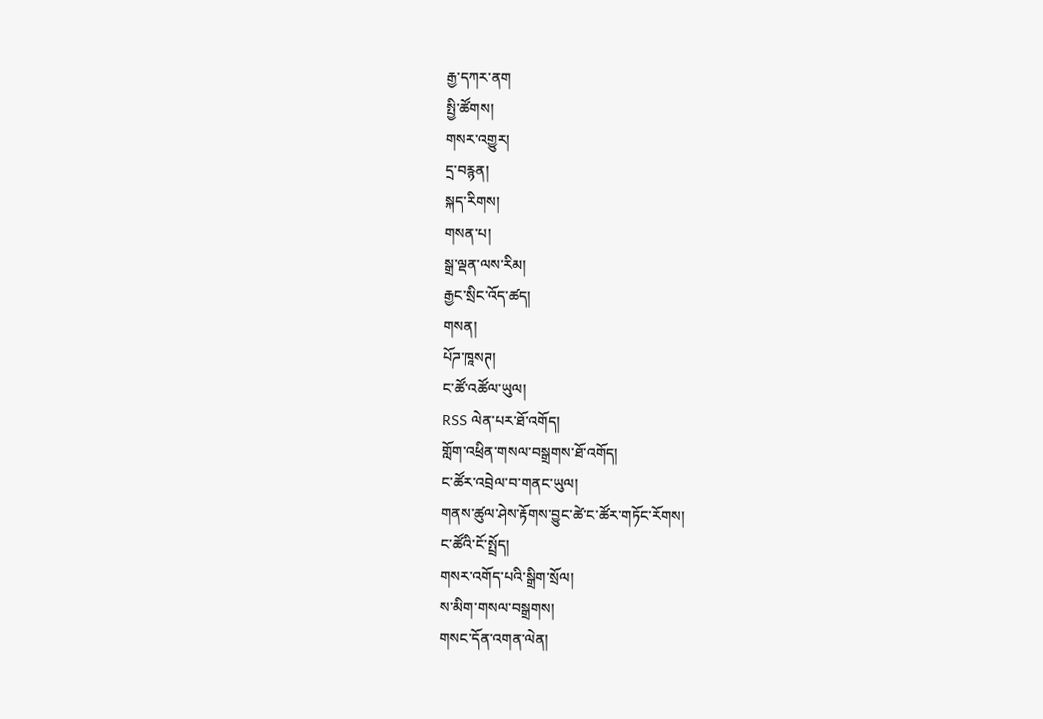རྒྱ་དཀར་ནག
སྤྱི་ཚོགས།
གསར་འགྱུར།
དྲ་བརྙན།
སྐད་རིགས།
གསན་པ།
སྒྲ་ལྡན་ལས་རིམ།
རྒྱང་སྲིང་འོད་ཚད།
གསན།
པོཌ་ཁཱསཊ།
ང་ཚོ་འཚོལ་ཡུལ།
RSS ལེན་པར་ཐོ་འགོད།
གློག་འཕྲིན་གསལ་བསྒྲགས་ཐོ་འགོད།
ང་ཚོར་འབྲེལ་བ་གནང་ཡུལ།
གནས་ཚུལ་ཤེས་རྟོགས་བྱུང་ཚེ་ང་ཚོར་གཏོང་རོགས།
ང་ཚོའི་ངོ་སྤྲོད།
གསར་འགོད་པའི་སྒྲིག་སྲོལ།
ས་མིག་གསལ་བསྒྲགས།
གསང་དོན་འགན་ལེན།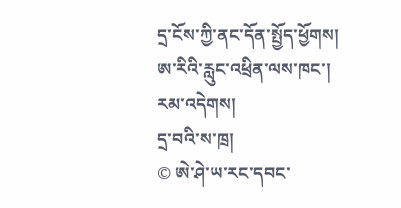དྲ་ངོས་ཀྱི་ནང་དོན་སྤྱོད་ཕྱོགས།
ཨ་རིའི་རླུང་འཕྲིན་ལས་ཁང་།
རམ་འདེགས།
དྲ་བའི་ས་ཁྲ།
© ཨེ་ཤེ་ཡ་རང་དབང་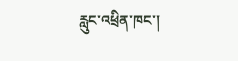རླུང་འཕྲིན་ཁང་།